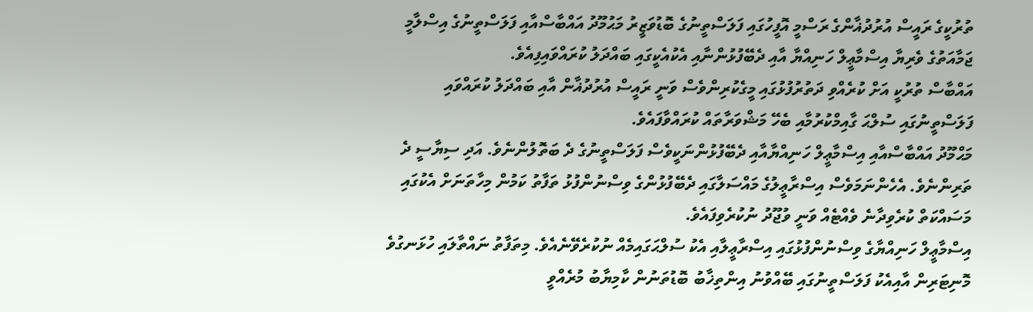ތުރުކީގެ ރައީސް އުރުދުޣާންގެ ރަސްމީ އޮފީހުގައި ފަލަސްތީނުގެ ބޮޑުވަޒީރު މަޙުމޫދު އައްބާސްއާއި ފަލަސްތީނުގެ އިސްލާމީ ޖަމާއަތުގެ ވެރިޔާ އިސްމާޢީލް ހަނިއްޔާ އާއި ދެބޭފުޅުންނާއި އެކުއެކީގައި ބައްދަލު ކުރައްވައިފިއެވެ.
އައްބާސް ތުރުކީ އަށް ކުރެއްވި ދަތުރުފުޅުގައި މީގެކުރިންވެސް ވަނީ ރައީސް އުރުދުޣާން އާއި ބައްދަލު ކުރައްވައި ފަލަސްތީނުގައި ސުލްޙަ ގާއިމްކުރުމާއި ބެހޭ މަޝްވަރާތައް ކުރައްވާފައެވެ.
މަޙްމޫދު އައްބާސްއާއި އިސްމާޢީލް ހަނިއްޔާއާއި ދެބޭފުޅުންނަކީވެސް ފަލަސްތީނުގެ ދެ ބަތޮލުންނެވެ. އަދި ސިޔާސީ ދެ ތަރިންނެވެ. އެހެންނަމަވެސް އިސްރާޢީލުގެ މައްސަލާގައި ދެބޭފުޅުންގެ ވިސްނުންފުޅު ތަފާތު ކަމުން މިހާތަނަށް އެކުގައި މަސައްކަތް ކުރެވިދާނެ ވެއްޓެއް ވަނީ ވުޖޫދު ނުކުރެވިފައެވެ.
އިސްމާޢީލް ހަނިއްޔާގެ ވިސްނުންފުޅުގައި އިސްރާޢީލާއި އެކު ސުލްޙަގައިމެއް ނުކުރެވޭނެއެވެ. މިތަފާތު ނައްތާލައި ހުޅަނގުވެ މޮނިޓަރިން އާއިއެކު ފަލަސްތީނުގައި ބޭއްވުނު އިންތިޚާބު ބޮޑުތަނުން ކާމިޔާބު މުރެއްވީ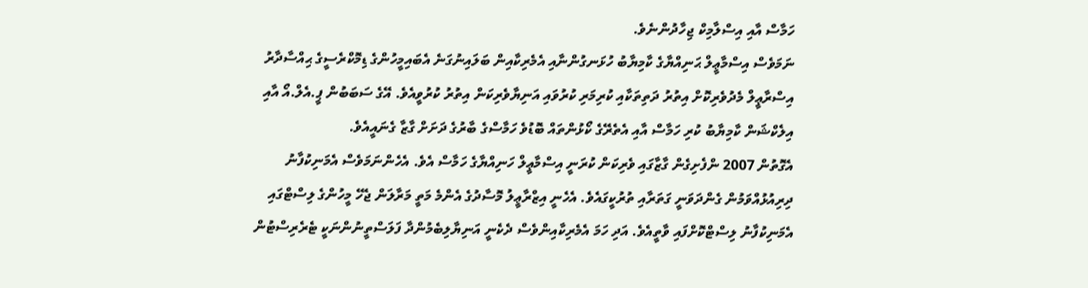ހަމާސް އާއި އިސްލާމިކް ޖިހާދުންނެވެ.
ނަމަވެސް އިސްމާޢީލް ޙަނިއްޔާގެ ކާމިޔާބު ހުޅަނގުންނާއި އެމެރިކާއިން ބަލައިނުގަނެ އެބައިމީހުންގެ ޑިމޮކްރެސީގެ ޙިއްސާދާރު އިސްރާޢީލް މެދުވެރިކޮށް އިތުރު ދަތިތަކާއި ކުރިމަރި ކުރުވައި އަނިޔާވެރިކަން އިތުރު ކުރުވީއެވެ. އޭގެ ސަބަބުން ޕީ.އެލް.އޯ އާއި އިލެކްޝަން ކާމިޔާބު ކުރި ހަމާސް އާއި އެތެރޭގެ ކޯޅުންތައް ބޮޑުވެ ހަމާސްގެ ބާރުގެ ދަށަށް ގާޒާ ގެނައީއެވެ.
އެގޮތުން 2007 ންފެށިގެން ގާޒާގައި ވެރިކަން ކުރަނީ އިސްމާޢީލް ހަނިއްޔާގެ ހަމާސް އެވެ. އެހެންނަމަވެސް އެމަނިކުފާނު ދިރިއުޅުއްވަމުން ގެންދަވަނީ ގަތަރާއި ތުރުކީގައެވެ. އެހެނީ އިޒްރާޢީލު މޮސާދުގެ އެންމެ މަތީ މަރާލަން ޖެހޭ މީހުންގެ ލިސްޓްގައި އެމަނިކުފާނު ލިސްޓްކޮށްފައި ވާތީއެވެ. އަދި ހަމަ އެމެރިކާއިންވެސް ދެކެނީ އަނިޔާލިބެމުންދާ ފަލަސްތީނުންނަކީ ޓެރެރިސްޓުން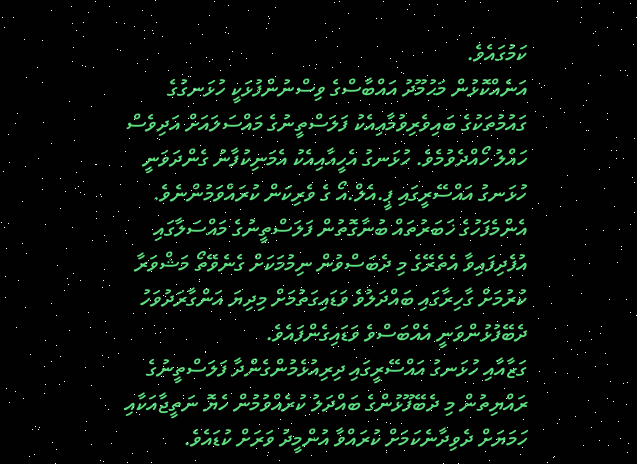ކަމުގައެވެ.
އަނެއްކޮޅުން މަޙުމޫދު އައްބާސްގެ ވިސްނުންފުޅަކީ ހުޅަނގުގެ ގައުމުތަކުގެ ބައިވެރިވުމާއިއެކު ފަލަސްތީނުގެ މައްސަލައަށް އަދިވެސް ހައްލު ހޯއްދެވުމެވެ. ހުޅަނގު އެހީއާއިއެކު އެމަނިކުފާނު ގެންދަވަނީ ހުޅަނގު އައްސޭރީގައި ޕީ.އެލް.އޯ ގެ ވެރިކަން ކުރައްވަމުންނެވެ.
އެންމެފަހުގެ ޚަބަރުތައް ބުނާގޮތުން ފަލަސްތީނުގެ މައްސަލާގައި އުފެދިފައިވާ އެތެރޭގެ މި ދެބަސްވުން ނިމުމަކަށް ގެނެވޭތޯ މަޝްވަރާ ކުރުމަށް ގާހިރާގައި ބައްދަލުވެ ވަޑައިގަތުމަށް މިދިޔަ އަންގާރަދުވަހު ދެބޭފުޅުންވަނީ އެއްބަސްވެ ވަޑައިގެންފައެވެ.
ގަޒާއާއި ހުޅަނގު އައްސޭރީގައި ދިރިއުޅެމުންގެންދާ ފަލަސްތީނުގެ ރައްޔިތުން މި ދެބޭފޫޅުންގެ ބައްދަލު ކުރެއްވުމުން ހެޔޮ ނަތީޖާއަކާއި ހަމަޔަށް ދެވިދާނެކަމަށް ކުރައްވާ އުންމީދު ވަރަށް ކުޑައެވެ.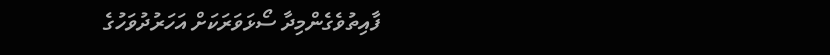ފާއިތުވެގެންމިދާ ސޯޅަވަރަކަށް އަހަރުދުވަހުގެ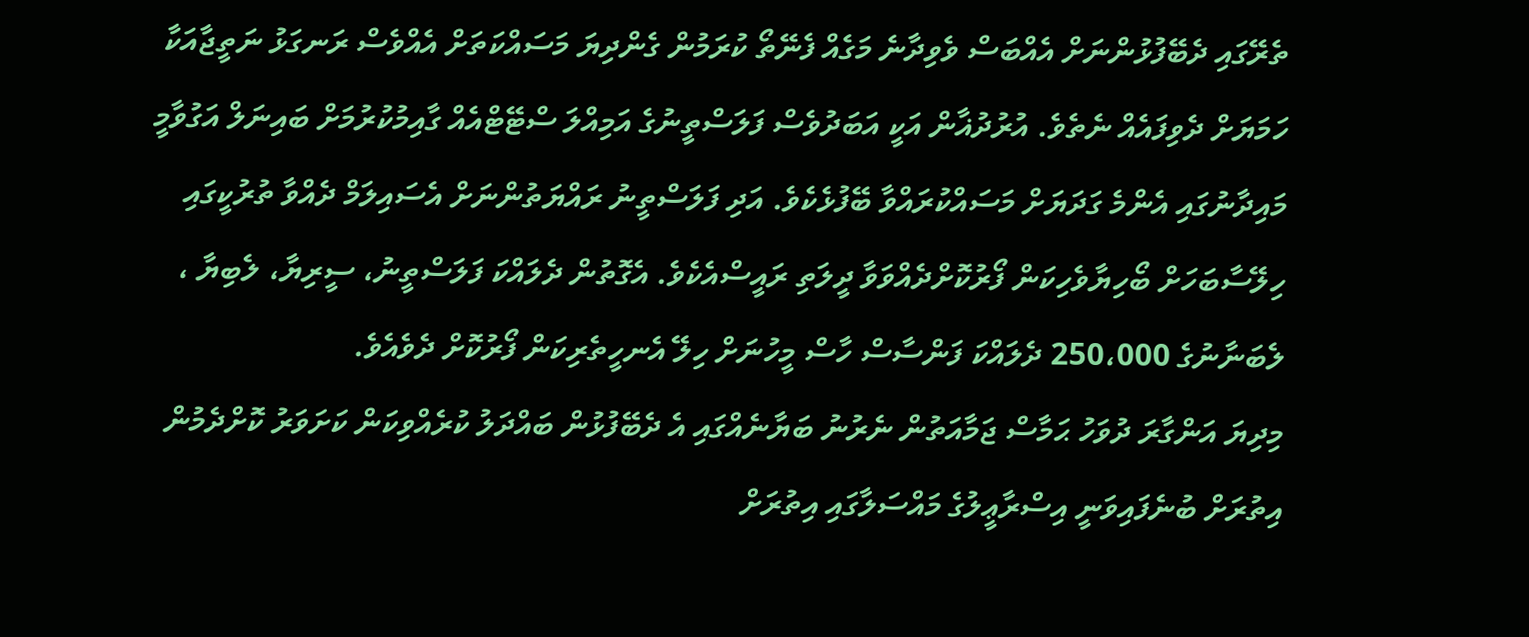ތެރޭގައި ދެބޭފުޅުންނަށް އެއްބަސް ވެވިދާނެ މަގެއް ފެނޭތޯ ކުރަމުން ގެންދިޔަ މަސައްކަތަށް އެއްވެސް ރަނގަޅު ނަތީޖާއަކާ ހަމަޔަށް ދެވިފައެއް ނެތެވެ. އުރުދުޣާން އަކީ އަބަދުވެސް ފަލަސްތީނުގެ އަމިއްލަ ސްޓޭޓްއެއް ގާއިމުކުރުމަށް ބައިނަލް އަގުވާމީ މައިދާނުގައި އެންމެ ގަދަޔަށް މަސައްކުރައްވާ ބޭފުޅެކެވެ. އަދި ފަލަސްތީނު ރައްޔަތުންނަށް އެސައިލަމް ދެއްވާ ތުރުކީގައި ހިލޭސާބަހަށް ބޯހިޔާވެހިކަން ފޯރުކޮށްދެއްވަވާ ދީލަތި ރައީސްއެކެވެ. އެގޮތުން ދެލައްކަ ފަލަސްތީނު، ސީރިޔާ، ލެބިޔާ ، ލެބަނާނުގެ 250،000 ދެލައްކަ ފަންސާސް ހާސް މީހުނަށް ހިލޭ އެނހީތެރިކަން ފޯރުކޮށް ދެވެއެވެ.
މިދިޔަ އަންގާރަ ދުވަހު ޙަމާސް ޖަމާއަތުން ނެރުނު ބަޔާނެއްގައި އެ ދެބޭފުޅުން ބައްދަލު ކުރެއްވިކަން ކަށަވަރު ކޮށްދެމުން އިތުރަށް ބުނެފައިވަނީ އިސްރާޢީލުގެ މައްސަލާގައި އިތުރަށް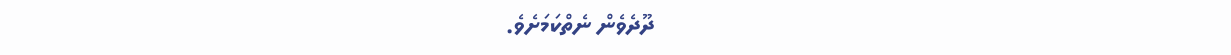ދޫދެވެން ނެތްކަމަށެވެ.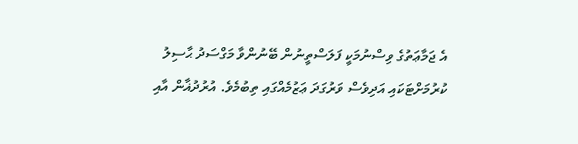އެ ޖަމާޢަތުގެ ވިސްނުމަކީ ފަލަސްތީނުން ބޭނުންވާ މަގްސަދު ޙާސިލު ކުރުމަށްޓަކައި އަދިވެސް ވަރުގަދަ ޢަޒުމެއްގައި ތިބުމެވެ. އުރުދުޣާން އާއި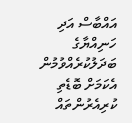އައްބާސް އަދި ހަނިއްޔާގެ ބަދަލުކުރެއްވުމުން އެކަމަށް ބޮޑެތި ކުރިއެރުންތައް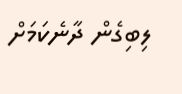ލިބިގެން ދާނެކަމަށް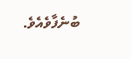ބުނެފާވެއެވެ.